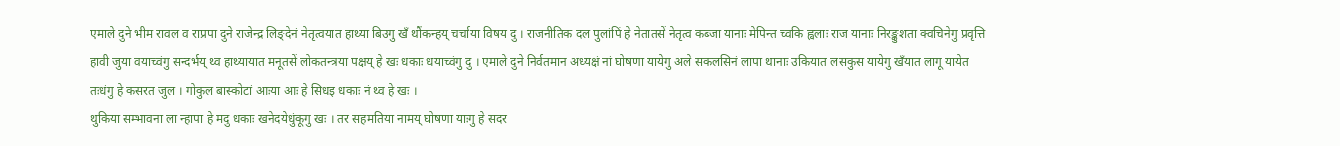एमाले दुने भीम रावल व राप्रपा दुने राजेन्द्र लिङ्देनं नेतृत्वयात हाथ्या बिउगु खँ थौंकन्हय् चर्चाया विषय दु । राजनीतिक दल पुलांपिं हे नेतातसें नेतृत्व कब्जा यानाः मेपिन्त च्वकि ह्वलाः राज यानाः निरङ्कुशता क्वचिनेगु प्रवृत्ति हावी जुया वयाच्वंगु सन्दर्भय् थ्व हाथ्यायात मनूतसें लोकतन्त्रया पक्षय् हे खः धकाः धयाच्वंगु दु । एमाले दुने निर्वतमान अध्यक्षं नां घोषणा यायेगु अले सकलसिनं लापा थानाः उकियात लसकुस यायेगु खँयात लागू यायेत तःधंगु हे कसरत जुल । गोकुल बास्कोटां आःया आः हे सिधइ धकाः नं थ्व हे खः ।
थुकिया सम्भावना ला न्हापा हे मदु धकाः खनेदयेधुंकूगु खः । तर सहमतिया नामय् घोषणा याःगु हे सदर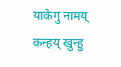याकेगु नामय् कन्हय् खुन्हु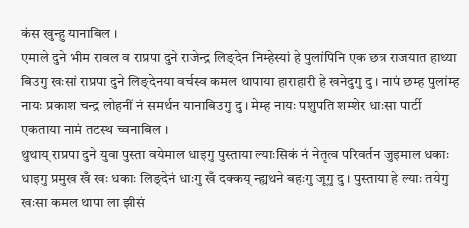कंस खुन्हु यानाबिल ।
एमाले दुने भीम रावल व राप्रपा दुने राजेन्द्र लिङ्देन निम्हेस्यां हे पुलांपिनि एक छत्र राजयात हाथ्या बिउगु खःसां राप्रपा दुने लिङ्देनया वर्चस्व कमल थापाया हाराहारी हे खनेदुगु दु । नापं छम्ह पुलांम्ह नायः प्रकाश चन्द्र लोहनीं नं समर्थन यानाबिउगु दु । मेम्ह नायः पशुपति शम्शेर धाःसा पार्टी एकताया नामं तटस्थ च्वनाबिल ।
थुथाय् राप्रपा दुने युवा पुस्ता वयेमाल धाइगु पुस्ताया ल्याःसिकं नं नेतृत्व परिवर्तन जुइमाल धकाः धाइगु प्रमुख खँ खः धकाः लिङ्देनं धाःगु खँ दक्कय् न्ह्यथने बहःगु जूगु दु । पुस्ताया हे ल्याः तयेगु खःसा कमल थापा ला झीसं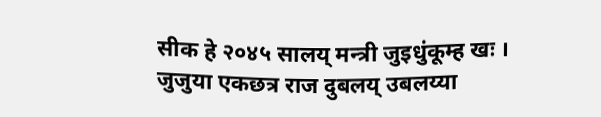सीक हे २०४५ सालय् मन्त्री जुइधुंकूम्ह खः । जुजुया एकछत्र राज दुबलय् उबलय्या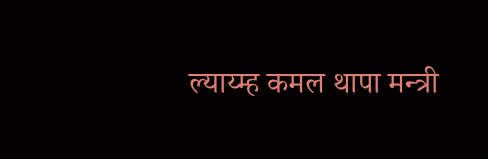ल्याय्म्ह कमल थापा मन्त्री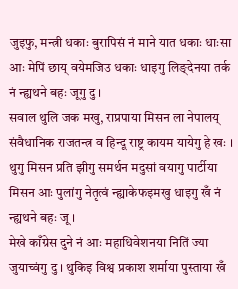जुइफु, मन्त्री धकाः बुरापिसं नं माने यात धकाः धाःसा आः मेपिं छाय् वयेमजिउ धकाः धाइगु लिङ्देनया तर्क नं न्ह्यथने बहः जूगु दु ।
सवाल थुलि जक मखु, राप्रपाया मिसन ला नेपालय् संवैधानिक राजतन्त्र व हिन्दू राष्ट्र कायम यायेगु हे खः । थुगु मिसन प्रति झीगु समर्थन मदुसां वयागु पार्टीया मिसन आः पुलांगु नेतृत्वं न्ह्याकेफइमखु धाइगु खँ नं न्ह्यथने बहः जू ।
मेखे काँग्रेस दुने नं आः महाधिवेशनया नितिं ज्या जुयाच्वंगु दु । थुकिइ विश्व प्रकाश शर्माया पुस्ताया खँ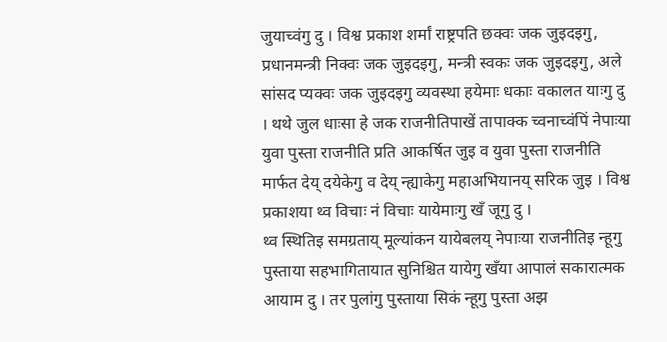जुयाच्वंगु दु । विश्व प्रकाश शर्मां राष्ट्रपति छक्वः जक जुइदइगु, प्रधानमन्त्री निक्वः जक जुइदइगु, मन्त्री स्वकः जक जुइदइगु, अले सांसद प्यक्वः जक जुइदइगु व्यवस्था हयेमाः धकाः वकालत याःगु दु । थथे जुल धाःसा हे जक राजनीतिपाखें तापाक्क च्वनाच्वंपिं नेपाःया युवा पुस्ता राजनीति प्रति आकर्षित जुइ व युवा पुस्ता राजनीति मार्फत देय् दयेकेगु व देय् न्ह्याकेगु महाअभियानय् सरिक जुइ । विश्व प्रकाशया थ्व विचाः नं विचाः यायेमाःगु खँ जूगु दु ।
थ्व स्थितिइ समग्रताय् मूल्यांकन यायेबलय् नेपाःया राजनीतिइ न्हूगु पुस्ताया सहभागितायात सुनिश्चित यायेगु खँया आपालं सकारात्मक आयाम दु । तर पुलांगु पुस्ताया सिकं न्हूगु पुस्ता अझ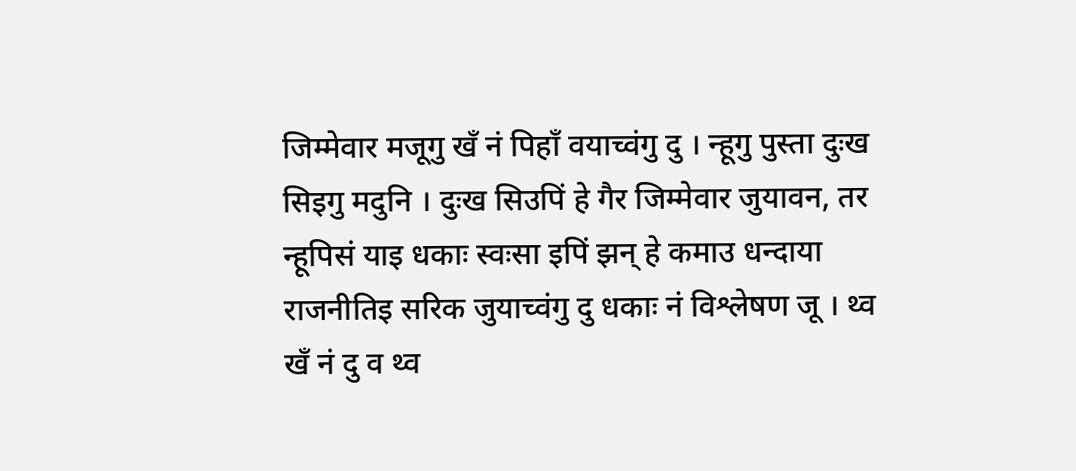जिम्मेवार मजूगु खँ नं पिहाँ वयाच्वंगु दु । न्हूगु पुस्ता दुःख सिइगु मदुनि । दुःख सिउपिं हे गैर जिम्मेवार जुयावन, तर न्हूपिसं याइ धकाः स्वःसा इपिं झन् हे कमाउ धन्दाया राजनीतिइ सरिक जुयाच्वंगु दु धकाः नं विश्लेषण जू । थ्व खँ नं दु व थ्व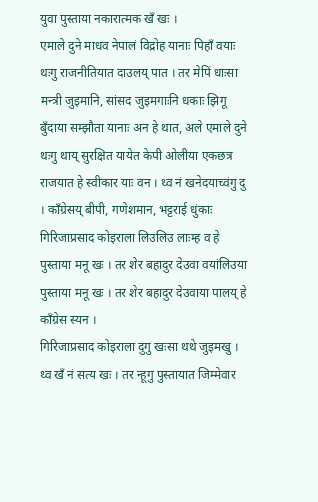युवा पुस्ताया नकारात्मक खँ खः ।
एमाले दुने माधव नेपालं विद्रोह यानाः पिहाँ वयाः थःगु राजनीतियात दाउलय् पात । तर मेपिं धाःसा मन्त्री जुइमानि, सांसद जुइमगाःनि धकाः झिगू बुँदाया सम्झौता यानाः अन हे थात, अले एमाले दुने थःगु थाय् सुरक्षित यायेत केपी ओलीया एकछत्र राजयात हे स्वीकार याः वन । थ्व नं खनेदयाच्वंगु दु । काँग्रेसय् बीपी, गणेशमान, भट्टराई धुंकाः गिरिजाप्रसाद कोइराला लिउलिउ लाःम्ह व हे पुस्ताया मनू खः । तर शेर बहादुर देउवा वयांलिउया पुस्ताया मनू खः । तर शेर बहादुर देउवाया पालय् हे काँग्रेस स्यन ।
गिरिजाप्रसाद कोइराला दुगु खःसा थथे जुइमखु । थ्व खँ नं सत्य खः । तर न्हूगु पुस्तायात जिम्मेवार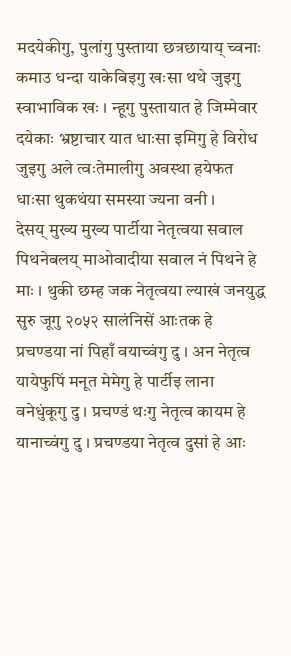मदयेकीगु, पुलांगु पुस्ताया छत्रछायाय् च्वनाः कमाउ धन्दा याकेबिइगु खःसा थथे जुइगु स्वाभाविक खः । न्हूगु पुस्तायात हे जिम्मेवार दयेकाः भ्रष्टाचार यात धाःसा इमिगु हे विरोध जुइगु अले त्वःतेमालीगु अवस्था हयेफत धाःसा थुकथंया समस्या ज्यना वनी ।
देसय् मुख्य मुख्य पार्टीया नेतृत्वया सवाल पिथनेबलय् माओवादीया सवाल नं पिथने हे माः । थुकी छम्ह जक नेतृत्वया ल्याखं जनयुद्ध सुरु जूगु २०५२ सालंनिसें आःतक हे प्रचण्डया नां पिहाँ वयाच्वंगु दु । अन नेतृत्व यायेफुपिं मनूत मेमेगु हे पार्टीइ लाना वनेधुंकूगु दु । प्रचण्डं थःगु नेतृत्व कायम हे यानाच्वंगु दु । प्रचण्डया नेतृत्व दुसां हे आः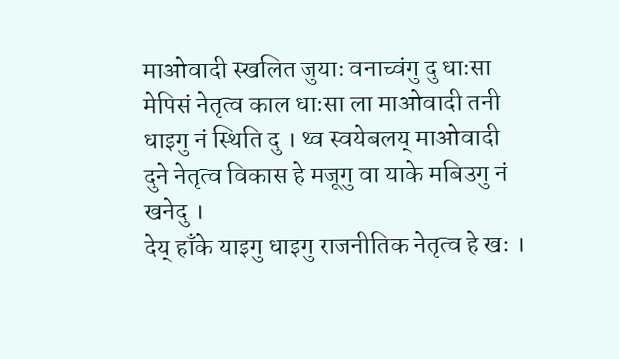माओवादी स्खलित जुयाः वनाच्वंगु दु धाःसा मेपिसं नेतृत्व काल धाःसा ला माओवादी तनी धाइगु नं स्थिति दु । थ्व स्वयेबलय् माओवादी दुने नेतृत्व विकास हे मजूगु वा याके मबिउगु नं खनेदु ।
देय् हाँके याइगु धाइगु राजनीतिक नेतृत्व हे खः ।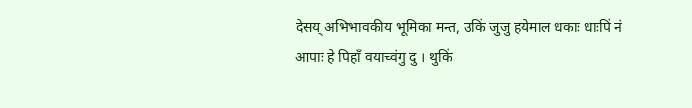देसय् अभिभावकीय भूमिका मन्त, उकिं जुजु हयेमाल धकाः धाःपिं नं आपाः हे पिहाँ वयाच्वंगु दु । थुकिं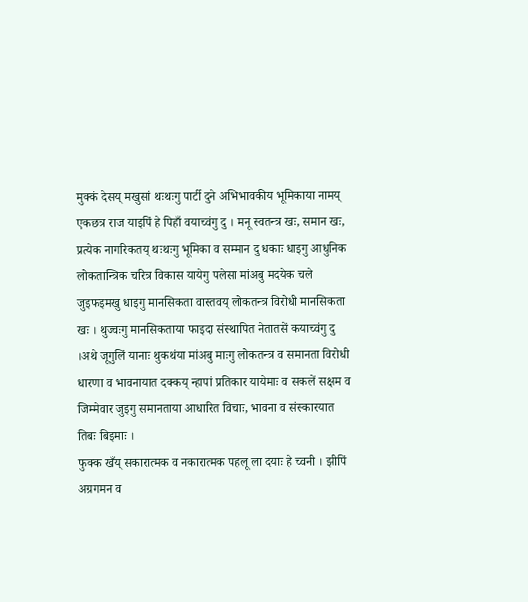मुक्कं देसय् मखुसां थःथःगु पार्टी दुने अभिभावकीय भूमिकाया नामय् एकछत्र राज याइपिं हे पिहाँ वयाच्वंगु दु । मनू स्वतन्त्र खः, समान खः, प्रत्येक नागरिकतय् थःथःगु भूमिका व सम्मान दु धकाः धाइगु आधुनिक लोकतान्त्रिक चरित्र विकास यायेगु पलेसा मांअबु मदयेक चले जुइफइमखु धाइगु मानसिकता वास्तवय् लोकतन्त्र विरोधी मानसिकता खः । थुज्वःगु मानसिकताया फाइदा संस्थापित नेतातसें कयाच्वंगु दु ।अथे जूगुलिं यानाः थुकथंया मांअबु माःगु लोकतन्त्र व समानता विरोधी धारणा व भावनायात दक्कय् न्हापां प्रतिकार यायेमाः व सकलें सक्षम व जिम्मेवार जुइगु समानताया आधारित विचाः, भावना व संस्कारयात तिबः बिइमाः ।
फुक्क खँय् सकारात्मक व नकारात्मक पहलू ला दयाः हे च्वनी । झीपिं अग्रगमन व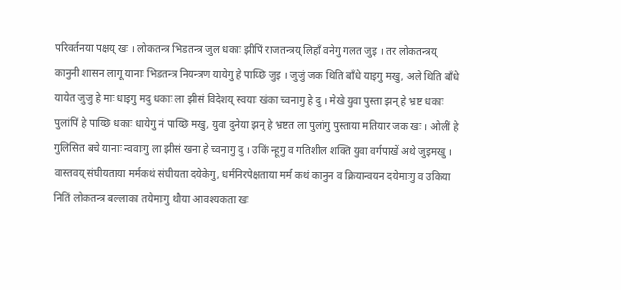परिवर्तनया पक्षय् खः । लोकतन्त्र भिडतन्त्र जुल धकाः झीपिं राजतन्त्रय् लिहाँ वनेगु गलत जुइ । तर लोकतन्त्रय् कानुनी शासन लागू यानाः भिडतन्त्र नियन्त्रण यायेगु हे पाय्छि जुइ । जुजुं जक थिति बाँधे याइगु मखु, अले थिति बाँधे यायेत जुजु हे माः धाइगु मदु धकाः ला झीसं विदेशय् स्वयाः खंका च्वनागु हे दु । मेखे युवा पुस्ता झन् हे भ्रष्ट धकाः पुलांपिं हे पाय्छि धकाः धायेगु नं पाय्छि मखु, युवा दुनेया झन् हे भ्रष्टत ला पुलांगु पुस्ताया मतियार जक खः । ओलीं हे गुलिसित बचे यानाः न्ववाःगु ला झीसं खना हे च्वनागु दु । उकिं न्हूगु व गतिशील शक्ति युवा वर्गपाखें अथे जुइमखु ।
वास्तवय् संघीयताया मर्मकथं संघीयता दयेकेगु, धर्मनिरपेक्षताया मर्म कथं कानुन व क्रियान्वयन दयेमाःगु व उकिया नितिं लोकतन्त्र बल्लाका तयेमाःगु थौया आवश्यकता खः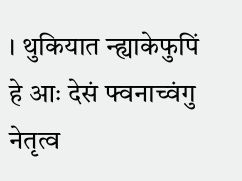। थुकियात न्ह्याकेफुपिं हे आः देसं फ्वनाच्वंगु नेतृत्व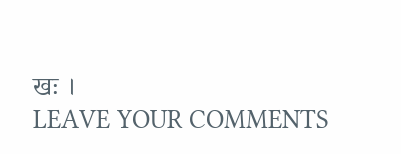खः ।
LEAVE YOUR COMMENTS